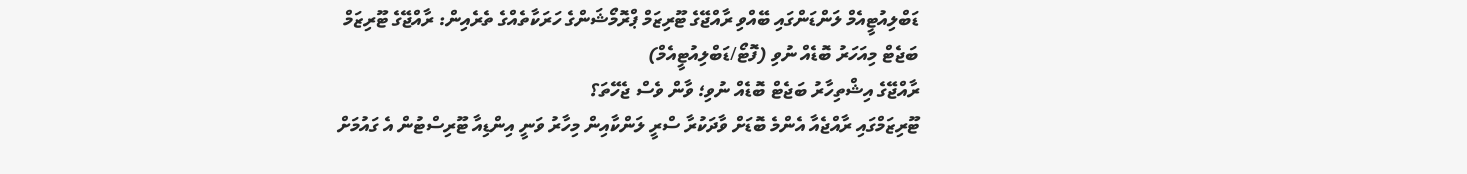ޑަބްލިއުޓީއެމް ލަންޑަންގައި ބޭއްވި ރާއްޖޭގެ ޓޫރިޒަމް ޕްރޮމޯޝަންގެ ހަރަކާތެއްގެ ތެރެއިން: ރާއްޖޭގެ ޓޫރިޒަމް ބަޖެޓް މިއަހަރު ބޮޑެއް ނުވި (ފޮޓޯ/ޑަބްލިއުޓީއެމް)
ރާއްޖޭގެ އިޝްތިހާރު ބަޖެޓް ބޮޑެއް ނުވި؛ ވާން ވެސް ޖެހޭތަ؟
ޓޫރިޒަމްގައި ރާއްޖެއާ އެންމެ ބޮޑަށް ވާދަކުރާ ސްރީ ލަންކާއިން މިހާރު ވަނީ އިންޑިއާ ޓޫރިސްޓުން އެ ގައުމަށް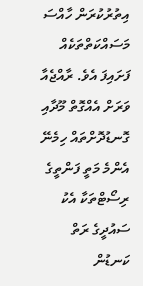އިތުރުކުރަން ހާއްސަ މަސައްކަތްތަކެއް ފަށައިފަ އެވެ. ރާއްޖެއާ ވަރަށް އެއްގޮތް މޫދާއި ގޮނޑުދޮށްތައް ހިމެނޭ އެންމެ މަތީ ފަންތީގެ ރިސޯޓްތަކާ އެކު ސައުދީގެ ރަތް ކަނޑުން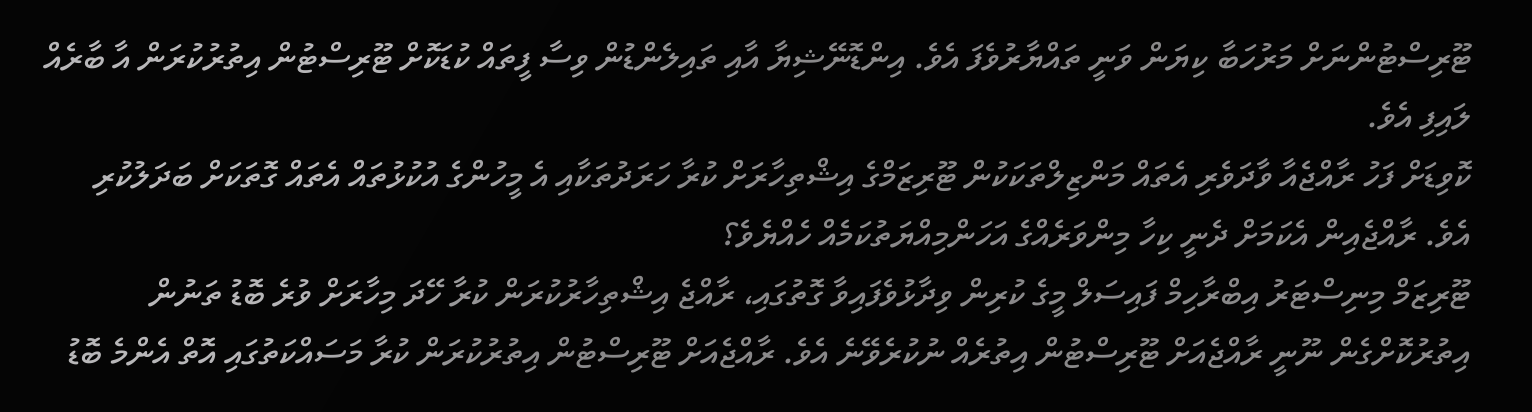ޓޫރިސްޓުންނަށް މަރުހަބާ ކިޔަން ވަނީ ތައްޔާރުވެފަ އެވެ. އިންޑޮނޭޝިޔާ އާއި ތައިލެންޑުން ވިސާ ފީތައް ކުޑަކޮށް ޓޫރިސްޓުން އިތުރުކުރަން އާ ބާރެއް ލައިފި އެވެ.
ކޮވިޑަށް ފަހު ރާއްޖެއާ ވާދަވެރި އެތައް މަންޒިލްތަކަކުން ޓޫރިޒަމްގެ އިޝްތިހާރަށް ކުރާ ހަރަދުތަކާއި އެ މީހުންގެ އުކުޅުތައް އެތައް ގޮތަކަށް ބަދަލުކުރި އެވެ. ރާއްޖެއިން އެކަމަށް ދެނީ ކިހާ މިންވަރެއްގެ އަހަންމިއްޔަތުކަމެއް ހެއްޔެވެ؟
ޓޫރިޒަމް މިނިސްޓަރު އިބްރާހިމް ފައިސަލް މީގެ ކުރިން ވިދާޅުވެފައިވާ ގޮތުގައި، ރާއްޖެ އިޝްތިހާރުކުރަން ކުރާ ހޭދަ މިހާރަށް ވުރެ ބޮޑު ތަނުން އިތުރުކޮށްގެން ނޫނީ ރާއްޖެއަށް ޓޫރިސްޓުން އިތުރެއް ނުކުރެވޭނެ އެވެ. ރާއްޖެއަށް ޓޫރިސްޓުން އިތުރުކުރަން ކުރާ މަސައްކަތުގައި އޮތް އެންމެ ބޮޑު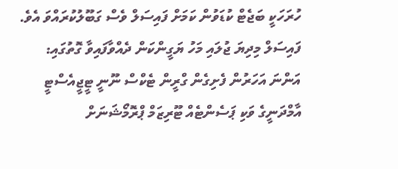ހުރަހަކީ ބަޖެޓް ކުޑަވުން ކަމަށް ފައިސަލް ވެސް ގަބޫލުކުރައްވަ އެވެ.
ފައިސަލް މިދިޔަ ޖުލައި މަހު ޔަގީންކަން ދެއްވާފައިވާ ގޮތުގައި:
އަންނަ އަހަރުން ފެށިގެން ގްރީން ޓެކްސް ނޫނީ ޓީޖީއެސްޓީ އާމްދަނީގެ ވަކި ޕަސެންޓެއް ޓޫރިޒަމް ޕްރޮމޯޝަނަށް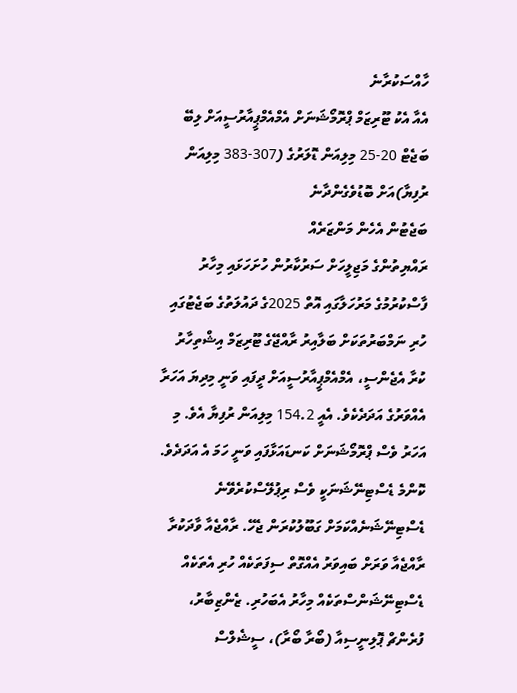ހާއްސަކުރާނެ
އެއާ އެކު ޓޫރިޒަމް ޕްރޮމޯޝަނަށް އެމްއެމްޕީއާރުސީއަށް ލިބޭ ބަޖެޓް 20-25 މިލިއަން ޑޮލަރުގެ (307-383 މިލިއަން ރުފިޔާ)އަށް ބޮޑުވެގެންދާނެ
ބަޖެޓުން އެހެން މަންޒަރެއް
ރައްޔިތުންގެ މަޖިލީހަށް ސަރުކާރުން ހުށަހަޅައި މިހާރު ފާސްކުރުމުގެ މަރުހަލާގައި އޮތް 2025ގެ ދައުލަތުގެ ބަޖެޓުގައި ހުރި ނަމްބަރުތަކަށް ބަލާއިރު ރާއްޖޭގެ ޓޫރިޒަމް އިޝްތިހާރު ކުރާ އެޖެންސީ، އެމްއެމްޕީއާރުސީއަށް ދީފައި ވަނީ މިދިޔަ އަހަރާ އެއްވަރުގެ އަދަދެކެވެ. އެއީ 154.2 މިލިއަން ރުފިޔާ އެވެ. މި އަހަރު ވެސް ޕްރޮމޯޝަނަށް ކަނޑައަޅާފައި ވަނީ ހަމަ އެ އަދަދެވެ.
ކޮންމެ ޑެސްޓިނޭޝަނަކީ ވެސް ރިޕުލޭސްކުރެވޭނެ ޑެސްޓިނޭޝަނެއްކަމަށް ގަބޫލުކުރަން ޖެހޭ. ރާއްޖެއާ ވާދަކުރާ ރާއްޖެއާ ވަރަށް ބައިވަރު އެއްގޮތް ސިފަތަކެއް ހުރި އެތަކެއް ޑެސްޓިނޭޝަންސްތަކެއް މިހާރު އެބަހުރި. ޒެންޒިބާރު، ފުރެންޗް ޕޮލިނީސިއާ (ބޯރާ ބޯރާ)، ސީޝެލްސް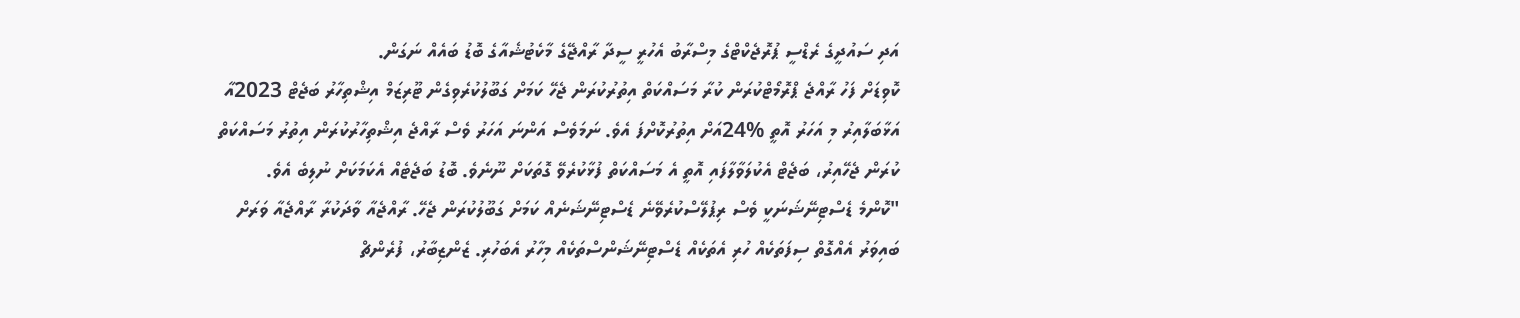އަދި ސައުދީގެ ރެޑްސީ ޕުރޮޖެކްޓްގެ މިސްރާބު އެހުރީ ސީދާ ރާއްޖޭގެ މާކެޓުޝެއާގެ ބޮޑު ބައެއް ނަގަން.
ކޮވިޑަށް ފަހު ރާއްޖެ ޕްރޮމޯޓްކުރަން ކުރާ މަސައްކަތް އިތުރުކުރަން ޖެހޭ ކަމަށް ގަބޫލުކުރެވިގެން ޓޫރިޒަމް އިޝްތިހާރު ބަޖެޓް 2023އާ އަޅާބަލާއިރު މި އަހަރު އޮތީ %24އަށް އިތުރުކޮށްފަ އެވެ. ނަމަވެސް އަންނަ އަހަރު ވެސް ރާއްޖެ އިޝްތިހާރުކުރަން އިތުރު މަސައްކަތް ކުރަން ޖެހޭއިރު، ބަޖެޓް އެކުލަވާލާފައި އޮތީ އެ މަސައްކަތް ފުޅާކުރެވޭ ގޮތަކަށް ނޫނެވެ. ބޮޑު ބަޖެޓެއް އެކަމަކަށް ނުލިބެ އެވެ.
"ކޮންމެ ޑެސްޓިނޭޝަނަކީ ވެސް ރިޕުލޭސްކުރެވޭނެ ޑެސްޓިނޭޝަނެއް ކަމަށް ގަބޫލުކުރަން ޖެހޭ. ރާއްޖެއާ ވާދަކުރާ ރާއްޖެއާ ވަރަށް ބައިވަރު އެއްގޮތް ސިފަތަކެއް ހުރި އެތަކެއް ޑެސްޓިނޭޝަންސްތަކެއް މިހާރު އެބަހުރި. ޒެންޒިބާރު، ފުރެންޗް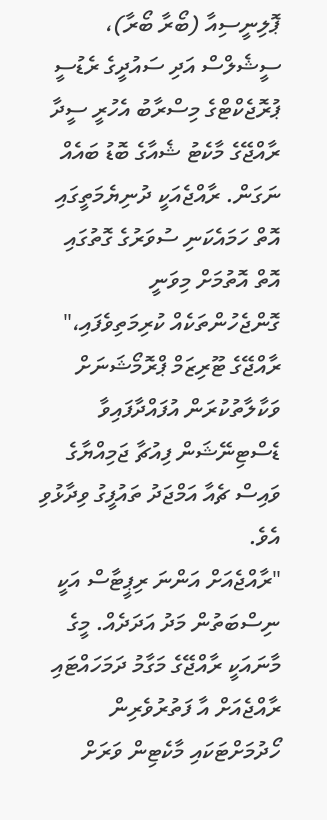ޕޮލިނީސިއާ (ބޯރާ ބޯރާ)، ސީޝެލްސް އަދި ސައުދީގެ ރެޑުސީ ޕުރޮޖެކްޓްގެ މިސްރާބު އެހުރީ ސީދާ ރާއްޖޭގެ މާކެޓު ޝެއާގެ ބޮޑު ބައެއް ނަގަން. ރާއްޖެއަކީ ދުނިޔެމަތީގައި އޮތް ހަމައެކަނި ސުވަރުގެ ގޮތުގައި އޮތް އޮތުމަށް މިވަނީ ގޮންޖެހުންތަކެއް ކުރިމަތިވެފައި،" ރާއްޖޭގެ ޓޫރިޒަމް ޕްރޮމޯޝަނަށް ވަކާލާތުކުރަން އުފައްދާފައިވާ ޑެސްޓިނޭޝަން ފިއުޗާ ޖަމިއްޔާގެ ވައިސް ޗެއާ އަމްޖަދު ތައުފީގު ވިދާޅުވި އެވެ.
"ރާއްޖެއަށް އަންނަ ރިޕީޓާސް އަކީ ނިސްބަތުން މަދު އަދަދެއް. މީގެ މާނައަކީ ރާއްޖޭގެ މަގާމު ދަމަހައްޓައި ރާއްޖެއަށް އާ ފަތުރުވެރިން ހޯދުމަށްޓަކައި މާކެޓިން ވަރަށް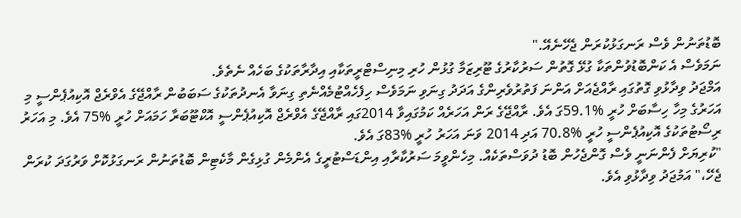ބޮޑުތަނުން ވެސް ރަނގަޅުކުރަން ޖެހޭނެއޭ."
ނަމަވެސް އެ ކަންބޮޑުވުންތަކާ ގުޅޭ ގޮތުން ސަރުކާރުގެ ޓޫރިޒަމާ ގުޅުން ހުރި މިނިސްޓްރީތަކާއި އިދާރާތަކުގެ ބަހެއް ނެތެވެ.
އަމްޖަދު ވިދާޅުވި ގޮތުގައި ރާއްޖެއަށް އަންނަ ފަތުރުވެރިންގެ އަދަދު ގިނަވި ނަމަވެސް ހިފެހެއްޓުމެއްނެތި ގިނަވާ އެނދުތަކުގެ ސަބަބުން ރާއްޖޭގެ އެވްރެޖް އޮކިއުޕެންސީ މި އަހަރުގެ މިހާ ހިސާބަށް ހުރީ %59.1ގަ އެވެ. ރާއްޖޭގެ ރަން އަހަރެއް ކަމުގައިވާ 2014ގައި ރާއްޖޭގެ އެވްރެޖް އޮކިއުޕެންސީ އޮކްޓޫބަރާ ހަމައަށް ހުރީ %75 އެވެ. މި އަހަރު ރިސޯޓުތަކުގެ އޮކިއުޕެންސީ ހުރީ %70.8 އަދި 2014 ވަނަ އަހަރު ހުރީ %83ގަ އެވެ.
"ކުރިޔަށް ފެންނަނީ ވެސް ގޮންޖެހުން ބޮޑު ދުވަސްތަކެއް. މިހެންވީމަ ސަރުކާރާއި އިންޑަސްޓުރީގެ އެންމެން ގުޅިގެން މާކެޓިން ބޮޑުތަނުން ރަނގަޅުކޮށް ވަރުގަދަ ކުރަން ޖެހޭ،" އަމުޖަދު ވިދާޅުވި އެވެ.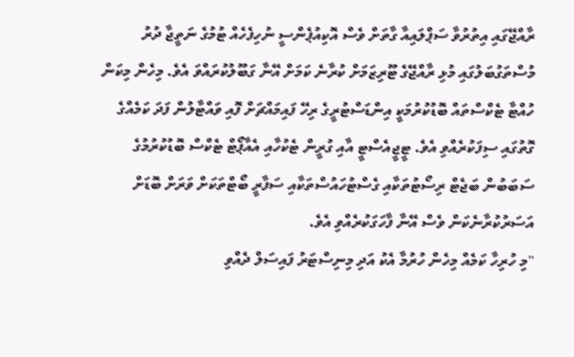ރާއްޖޭގައި އިތުރުވާ ސަޕްލައިއާ ގާތަށް ވެސް އޮކިއުޕެންސީ ނުހިފެހެއް ޓުމުގެ ނަތީޖާ ދުރު މުސްތަގުބަލުގައި މުޅި ރާއްޖޭގެ ޓޫރިޒަމަށް ކުރާނެ ކަމަށް އޭނާ ގަބޫލުކުރައްވަ އެވެ. މިހެން މިކަން ހުއްޓާ ޓެކްސްތައް ބޮޑުކުރުމަކީ އިންޑަސްޓުރީގެ ރިހޭ ފައިމައްޗަށް ފޮއި ވައްޓާލުން ފަދަ ކަމެއްގެ ގޮތުގައި ސިފަކުރެއްވި އެވެ. ޓީޖީއެސްޓީ އާއި ގުރީން ޓެކުހާއި އެއާޕޯޓް ޓެކްސް ބޮޑުކުރުމުގެ ސަބަބުން ބަޖެޓް ރިސޯޓުތަކާއި ގެސްޓުހައުސްތަކާއި ސަފާރީ ބޯޓްތަކަށް ވަރަށް ބޮޑަށް އަސަރުކުރާނެކަން ވެސް އޭނާ ފާހަގަކުރެއްވި އެވެ.
"މި ހުރިހާ ކަމެއް މިހެން ހުރުމާ އެކު އަދި މިނިސްޓަރު ފައިސަލް ދެއްވި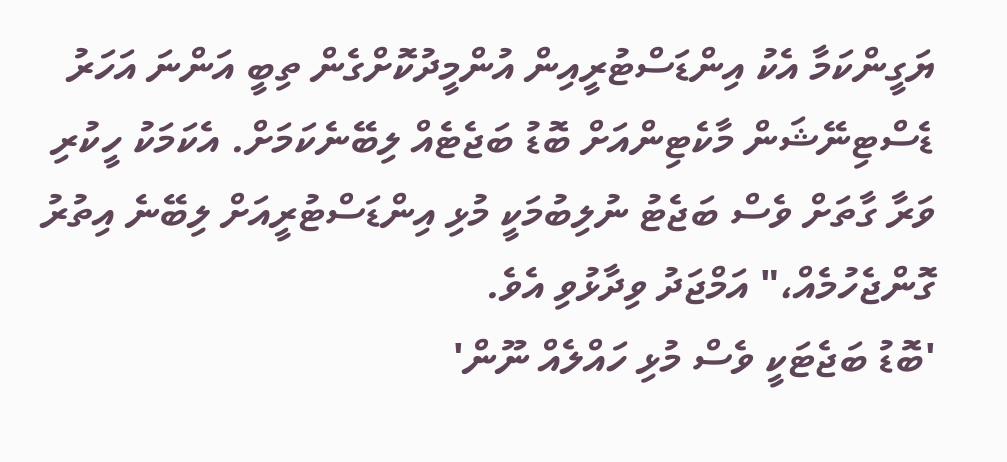ޔަގީންކަމާ އެކު އިންޑަސްޓުރީއިން އުންމީދުކޮށްގެން ތިބީ އަންނަ އަހަރު ޑެސްޓިނޭޝަން މާކެޓިންއަށް ބޮޑު ބަޖެޓެއް ލިބޭނެކަމަށް. އެކަމަކު ހީކުރި ވަރާ ގާތަށް ވެސް ބަޖެޓު ނުލިބުމަކީ މުޅި އިންޑަސްޓުރީއަށް ލިބޭނެ އިތުރު ގޮންޖެހުމެއް،" އަމްޖަދު ވިދާޅުވި އެވެ.
'ބޮޑު ބަޖެޓަކީ ވެސް މުޅި ހައްލެއް ނޫން'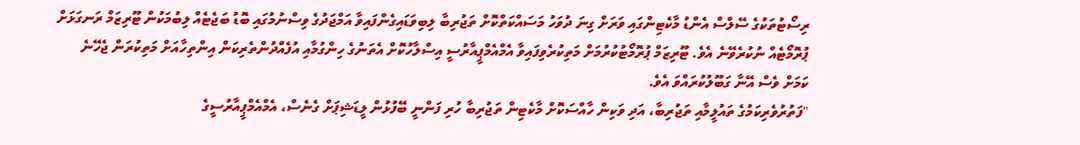ރިސޯޓުތަކުގެ ސޭލްސް އެންޑު މާކެޓިންގައި ވަރަށް ގިނަ ދުވަހު މަސައްކަތްކޮށް ތަޖުރިބާ ލިބިވަޑައިގެންފައިވާ އަމްޖަދުގެ ވިސްނުމުގައި ބޮޑު ބަޖެޓެއް ލިބުމަކުން ޓޫރިޒަމް ރަނގަޅަށް ޕުރޮމޯޓެއް ނުކުރެވޭނެ އެވެ. ޓޫރިޒަމް ޕުރޮމޯޓުކުރުމަށް މަތިކުރެވިފައިވާ އެމްއެމްޕީއާރުސީ އިސްލާހުކޮށް އެތަނުގެ ހިންގުމާއި އުފެއްދުންތެރިކަން އިންތިހާއަށް މަތިކުރަން ޖެހޭނެ ކަމަށް ވެސް އޭނާ ގަބޫލުކުރައްވަ އެވެ.
"ފަތުރުވެރިކަމުގެ ތައުލީމާއި ތަޖުރިބާ، އަދި ވަކިން ހާއްސަކޮށް މާކެޓިން ތަޖުރިބާ ހުރި ފަންނީ ބޭފުޅުން ލީޑަޝިޕަށް ގެނެސް، އެމްއެމްޕީއާރުސީގެ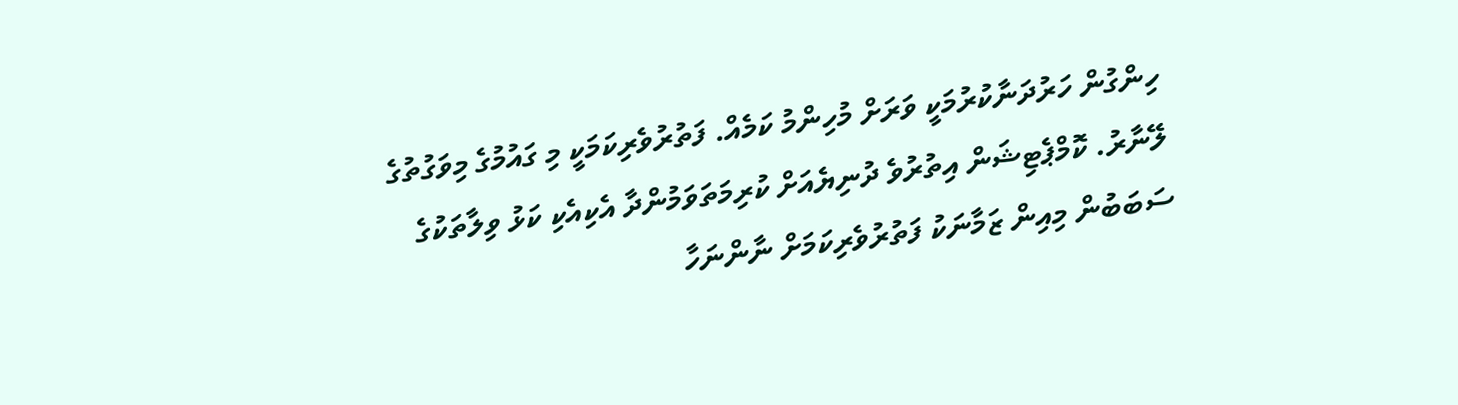ހިންގުން ހަރުދަނާކުރުމަކީ ވަރަށް މުހިންމު ކަމެއް. ފަތުރުވެރިކަމަކީ މި ގައުމުގެ މިވަގުތުގެ ލޭނާރު. ކޮމްޕެޓިޝަން އިތުރުވެ ދުނިޔެއަށް ކުރިމަތަވަމުންދާ އެކިއެކި ކަޅު ވިލާތަކުގެ ސަބަބުން މިއިން ޒަމާނަކު ފަތުރުވެރިކަމަށް ނާންނަހާ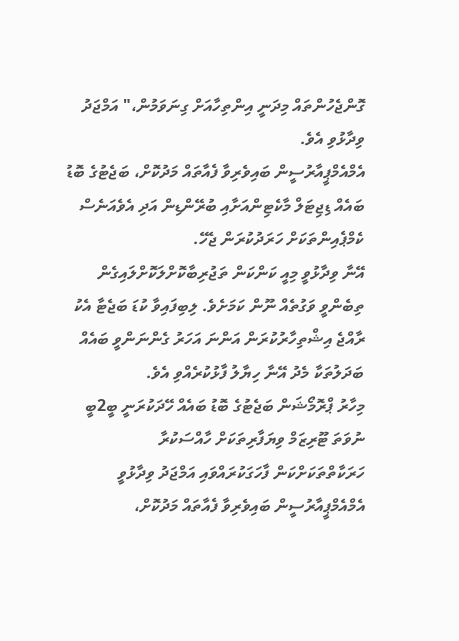ގޮންޖެހުންތައް މިދަނީ އިންތިހާއަށް ގިނަވަމުން،" އަމްޖަދު ވިދާޅުވި އެވެ.
އެމްއެމްޕީއާރުސީން ބައިވެރިވާ ފެއާތައް މަދުކޮށް، ބަޖެޓުގެ ބޮޑު ބައެއް ޑިޖިޓަލް މާކެޓިންއަށާއި ބުރޭންޑިން އަދި އެވެއަނެސް ކެމްޕެއިންތަކަށް ހަރަދުކުރަން ޖެހޭ.
އޭނާ ވިދާޅުވީ މިއީ ކަންކަން ތަޖުރިބާކޮށްލަކޮށްލައިގެން ތިބެންވީ ވަގުތެއް ނޫން ކަމަށެވެ. ލިބިފައިވާ ކުޑަ ބަޖެޓާ އެކު ރާއްޖެ އިޝްތިހާރުކުރަން އަންނަ އަހަރު ގެންނަންވީ ބައެއް ބަދަލުތަކާ މެދު އޭނާ ހިޔާލު ފާޅުކުރެއްވި އެވެ.
މިހާރު ޕްރޮމޯޝަން ބަޖެޓުގެ ބޮޑު ބައެއް ހޭދަކުރަނީ ބީ2ބީ ނުވަތަ ޓޫރިޒަމް ވިޔަފާރިތަކަށް ހާއްސަކުރާ ހަރަކާތްތަކަށްކަން ފާހަގަކުރައްވައި އަމްޖަދު ވިދާޅުވީ އެމްއެމްޕީއާރުސީން ބައިވެރިވާ ފެއާތައް މަދުކޮށް،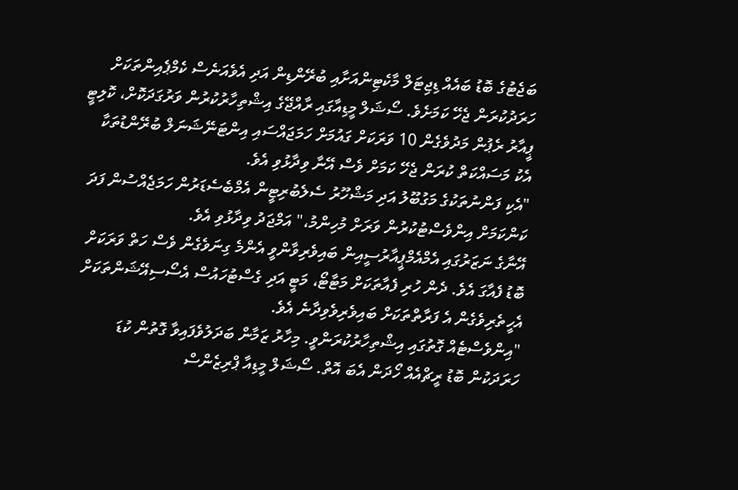ބަޖެޓުގެ ބޮޑު ބައެއް ޑިޖިޓަލް މާކެޓިންއަށާއި ބުރޭންޑިން އަދި އެވެއަނެސް ކެމްޕެއިންތަކަށް ހަރަދުކުރަން ޖެހޭ ކަމަށެވެ. ސޯޝަލް މީޑިއާގައި ރާއްޖޭގެ އިޝްތިހާރުކުރުން ވަރުގަދަކޮށް، ކޮލިޓީ ޕީއާރު ރެޕުން މަދުވެގެން 10 ވަރަކަށް ގައުމަށް ހަމަޖައްސައި އިންޓަނޭޝަނަލް ބުރޭންޑުތަކާ އެކު މަސައްކަތް ކުރަން ޖެހޭ ކަމަށް ވެސް އޭނާ ވިދާޅުވި އެވެ.
"އެކި ފަންނުތަކުގެ މަގުބޫލު އަދި މަޝްހޫރު ސެލެބުރިޓީން އެމްބެސެޑަރުން ހަމަޖެއްސުން ފަދަ ކަންކަމަށް އިންވެސްޓުކުރުން ވަރަށް މުހިންމު،" އަމްޖަދު ވިދާޅުވި އެވެ.
އޭނާގެ ނަޒަރުގައި އެމްއެމްޕީއާރުސީއިން ބައިވެރިވާންވީ އެންމެ ގިނަވެގެން ވެސް ހަތް ވަރަކަށް ބޮޑު ފެއާގަ އެވެ. ދެން ހުރި ފެއާތަކަށް މަޓާޓޯ، މަޓީ އަދި ގެސްޓުހައުސް އެސޯސިއޭޝަންތަކަށް އެހީތެރިވެގެން އެ ފަރާތްތަކަށް ބައިވެރިވެވިދާނެ އެވެ.
"އިންވެސްޓެއް ގޮތުގައި އިޝްތިހާރުކުރަންވީ. މިހާރު ޒަމާން ބަދަލުވެފައިވާ ގޮތުން ކުޑަ ހަރަދަކުން ބޮޑު ރީޗްއެއް ހޯދަން އެބަ އޮތް. ސޯޝަލް މީޑިއާ ޕްރިޒެންސް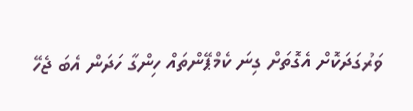ވަރުގަދަކޮށް އެގޮތަށް ގިނަ ކެމްޕޭންތައް ހިންގާ ހަދަން އެބަ ޖެހޭ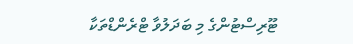ޓޫރިސްޓުންގެ މި ބަދަލުވާ ޓްރެންޑްތަކާ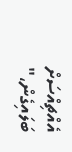އެއްޗިއްސަށް ބަލައިގެން،"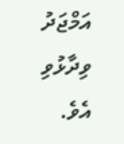އަމްޖަދު ވިދާޅުވި އެވެ.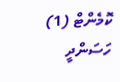ކޮމެންޓް (1)
ހަސަންދީ